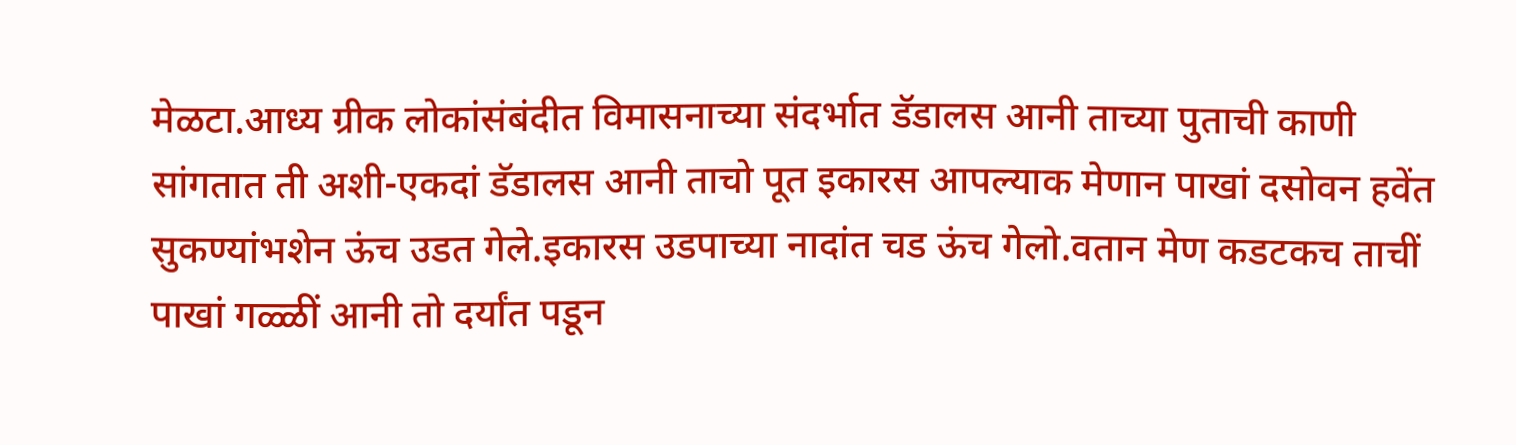मेळटा.आध्य ग्रीक लोकांसंबंदीत विमासनाच्या संदर्भात डॅडालस आनी ताच्या पुताची काणी सांगतात ती अशी-एकदां डॅडालस आनी ताचो पूत इकारस आपल्याक मेणान पाखां दसोवन हवेंत सुकण्यांभशेन ऊंच उडत गेले.इकारस उडपाच्या नादांत चड ऊंच गेलो.वतान मेण कडटकच ताचीं पाखां गळ्ळीं आनी तो दर्यांत पडून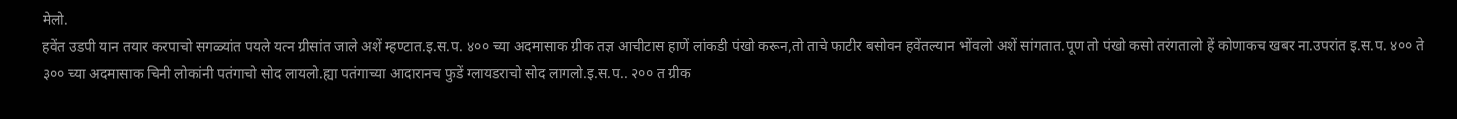मेलो.
हवेंत उडपी यान तयार करपाचो सगळ्यांत पयले यत्न ग्रीसांत जाले अशें म्हण्टात.इ.स.प. ४०० च्या अदमासाक ग्रीक तज्ञ आचीटास हाणें लांकडी पंखो करून,तो ताचे फाटीर बसोवन हवेंतल्यान भोंवलो अशें सांगतात.पूण तो पंखो कसो तरंगतालो हें कोणाकच खबर ना.उपरांत इ.स.प. ४०० ते ३०० च्या अदमासाक चिनी लोकांनी पतंगाचो सोद लायलो.ह्या पतंगाच्या आदारानच फुडें ग्लायडराचो सोद लागलो.इ.स.प.. २०० त ग्रीक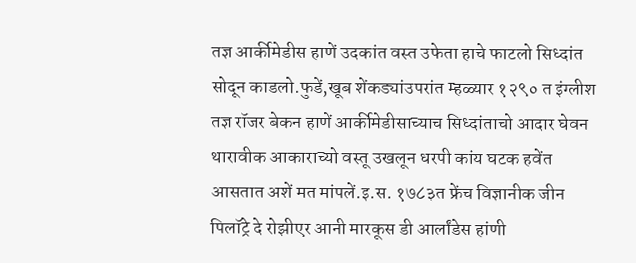तज्ञ आर्कीमेडीस हाणें उदकांत वस्त उफेता हाचे फाटलो सिध्दांत सोदून काडलो.फुडें,खूब शेंकड्यांउपरांत म्हळ्यार १२९० त इंग्लीश तज्ञ रॉजर बेकन हाणें आर्कीमेडीसाच्याच सिध्दांताचो आदार घेवन थारावीक आकाराच्यो वस्तू उखलून धरपी कांय घटक हवेंत आसतात अशें मत मांपलें.इ.स. १७८३त फ्रेंच विज्ञानीक जीन पिलॉट्रे दे रोझीएर आनी मारकूस डी आर्लांडेस हांणी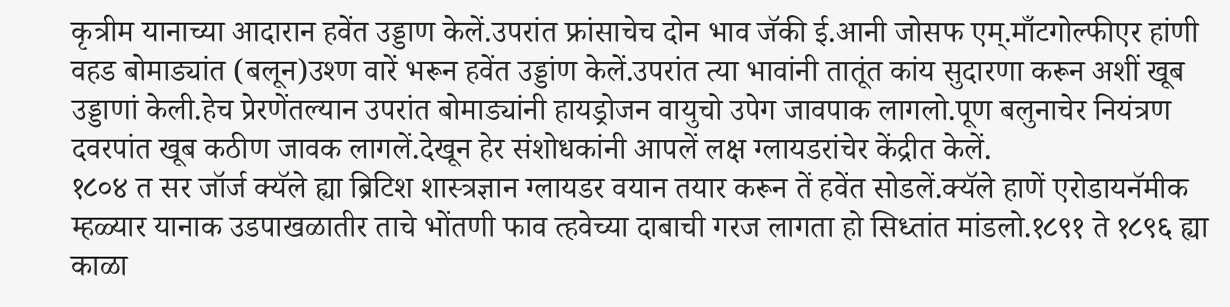कृत्रीम यानाच्या आदारान हवेंत उड्डाण केलें.उपरांत फ्रांसाचेच दोन भाव जॅकी ई.आनी जोसफ एम्.माँटगोल्फीएर हांणी वहड बोमाड्यांत (बलून)उश्ण वारें भरून हवेंत उड्डांण केलें.उपरांत त्या भावांनी तातूंत कांय सुदारणा करून अशीं खूब उड्डाणां केली.हेच प्रेरणेंतल्यान उपरांत बोमाड्यांनी हायड्रोजन वायुचो उपेग जावपाक लागलो.पूण बलुनाचेर नियंत्रण दवरपांत खूब कठीण जावक लागलें.देखून हेर संशोधकांनी आपलें लक्ष ग्लायडरांचेर केंद्रीत केलें.
१८०४ त सर जॉर्ज क्यॅले ह्या ब्रिटिश शास्त्रज्ञान ग्लायडर वयान तयार करून तें हवेंत सोडलें.क्यॅले हाणें एरोडायनॅमीक म्हळ्यार यानाक उडपाखळातीर ताचे भोंतणी फाव त्हवेच्या दाबाची गरज लागता हो सिध्तांत मांडलो.१८९१ ते १८९६ ह्या काळा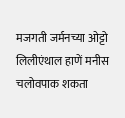मजगती जर्मनच्या ओट्टो लिलीएंथाल हाणें मनीस चलोवपाक शकता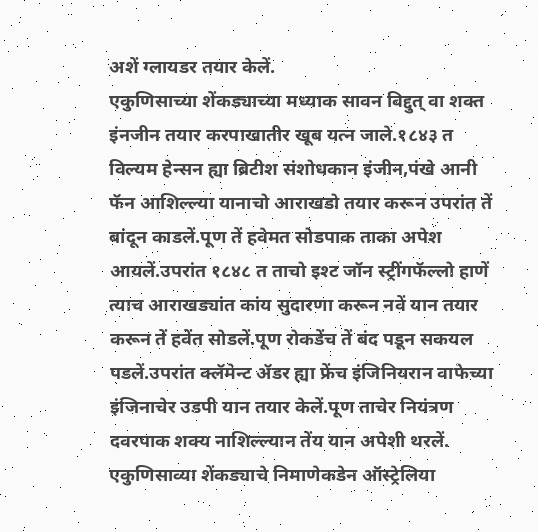अशें ग्लायडर तयार केलें.
एकुणिसाच्या शेंकड्याच्या मध्याक सावन विद्दुत् वा शक्त इंनजीन तयार करपाखातीर खूब यत्न जाले.१८४३ त विल्यम हेन्सन ह्या ब्रिटीश संशोधकान इंजीन,पंखे आनी फॅन आशिल्ल्या यानाचो आराखडो तयार करून उपरांत तें बांदून काडलें.पूण तें हवेमत सोडपाक ताका अपेश आयलें.उपरांत १८४८ त ताचो इश्ट जॉन स्ट्रींगफॅल्लो हाणें त्याच आराखड्यांत कांय सुदारणा करून नवें यान तयार करून तें हवेंत सोडलें.पूण रोकडेंच तें बंद पडून सकयल पडलें.उपरांत क्लॅमेन्ट ॲडर ह्या फ्रेंच इंजिनियरान वाफेच्या इंजिनाचेर उडपी यान तयार केलें.पूण ताचेर नियंत्रण दवरपाक शक्य नाशिल्ल्यान तेंय यान अपेशी थरलें. एकुणिसाव्या शेंकड्याचे निमाणेकडेन ऑस्ट्रेलिया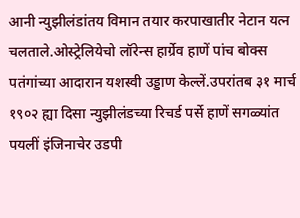आनी न्युझीलंडांतय विमान तयार करपाखातीर नेटान यत्न चलताले.ओस्ट्रेलियेचो लॉरेन्स हार्ग्रेव हाणें पांच बोक्स पतंगांच्या आदारान यशस्वी उड्डाण केल्लें.उपरांतब ३१ मार्च १९०२ ह्या दिसा न्युझीलंडच्या रिचर्ड पर्से हाणें सगळ्यांत पयलीं इंजिनाचेर उडपी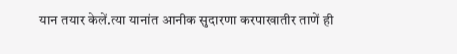यान तयार केलें.त्या यानांत आनीक सुदारणा करपाखातीर ताणें ही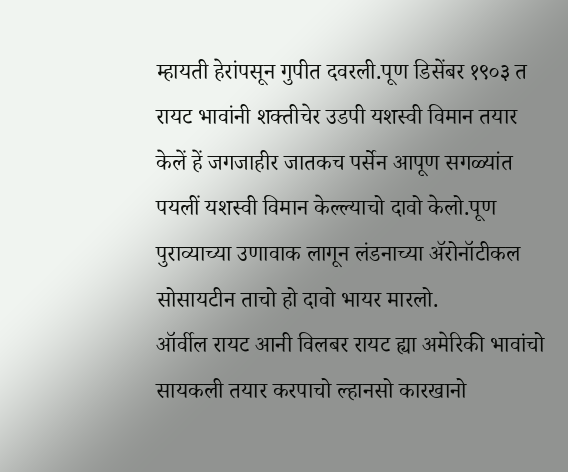म्हायती हेरांपसून गुपीत दवरली.पूण डिसेंबर १९०३ त रायट भावांनी शक्तीचेर उडपी यशस्वी विमान तयार केलें हें जगजाहीर जातकच पर्सेन आपूण सगळ्यांत पयलीं यशस्वी विमान केल्ल्याचो दावो केलो.पूण पुराव्याच्या उणावाक लागून लंडनाच्या ॲरोनॉटीकल सोसायटीन ताचो हो दावो भायर मारलो.
ऑर्वील रायट आनी विलबर रायट ह्या अमेरिकी भावांचो सायकली तयार करपाचो ल्हानसो कारखानो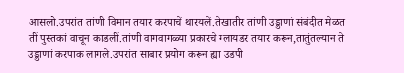आसलो.उपरांत तांणी विमान तयार करपाचें थारयलें.तेखातीर तांणी उड्डाणां संबंदीत मेळत तीं पुस्तकां वाचून काडलीं.तांणी वागवागळ्या प्रकारचे ग्लायडर तयार करून,तातुंतल्यान ते उड्डाणां करपाक लागले.उपरांत साबार प्रयोग करून ह्या उडपी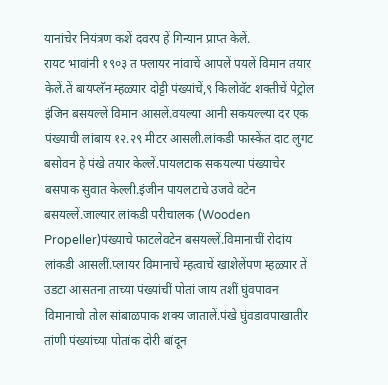यानांचेर नियंत्रण कशें दवरप हें गिन्यान प्राप्त केलें.
रायट भावांनी १९०३ त फ्लायर नांवाचें आपलें पयलें विमान तयार केलें.तें बायप्लॅन म्हळ्यार दोट्टी पंख्यांचें,९ किलोवॅट शक्तीचें पेट्रोल इंजिन बसयल्लें विमान आसलें.वयल्या आनी सकयल्ल्या दर एक पंख्याची लांबाय १२.२९ मीटर आसली.लांकडी फास्केंत दाट लुगट बसोवन हे पंखे तयार केल्लें.पायलटाक सकयल्या पंख्याचेर बसपाक सुवात केल्ली.इंजीन पायलटाचे उजवे वटेन बसयल्लें.जाल्यार लांकडी परीचालक (Wooden Propeller)पंख्याचे फाटलेवटेन बसयल्लें.विमानाचीं रोदांय लांकडी आसलीं.प्लायर विमानाचें म्हत्वाचें खाशेलेंपण म्हळ्यार तें उडटा आसतना ताच्या पंख्यांचीं पोतां जाय तशीं घुंवपावन विमानाचो तोल सांबाळपाक शक्य जातालें.पंखे घुंवडावपाखातीर तांणी पंख्यांच्या पोतांक दोरी बांदून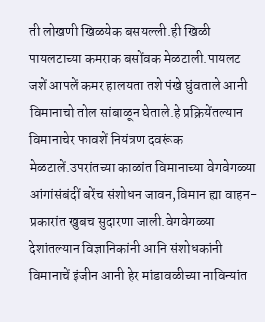ती लोखणी खिळयेक बसयल्ली.ही खिळी पायलटाच्या कमराक बसोंवक मेळटाली.पायलट जशें आपलें कमर हालयता तशे पंखे घुंवताले आनी विमानाचो तोल सांबाळून घेताले.हे प्रक्रियेंतल्यान विमानाचेर फावशें नियंत्रण दवरूंक मेळटालें.उपरांतच्या काळांत विमानाच्या वेगवेगळ्या आंगांसंबंदीं बरेंच संशोधन जावन,विमान ह्या वाहन-प्रकारांत खुबच सुदारणा जाली.वेगवेगळ्या देशांतल्यान विज्ञानिकांनी आनि संशोधकांनी विमानाचें इंजीन आनी हेर मांडावळीच्या नाविन्यांत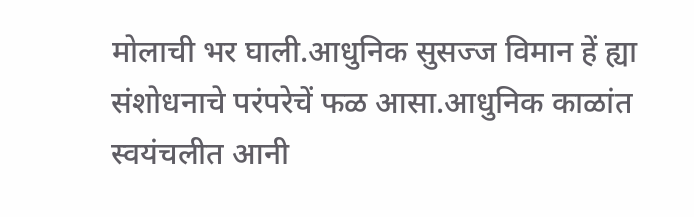मोलाची भर घाली.आधुनिक सुसज्ज विमान हें ह्या संशोधनाचे परंपरेचें फळ आसा.आधुनिक काळांत स्वयंचलीत आनी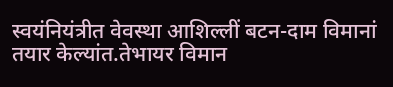स्वयंनियंत्रीत वेवस्था आशिल्लीं बटन-दाम विमानां तयार केल्यांत.तेभायर विमान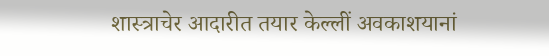शास्त्राचेर आदारीत तयार केल्लीं अवकाशयानां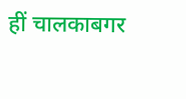हीं चालकाबगर